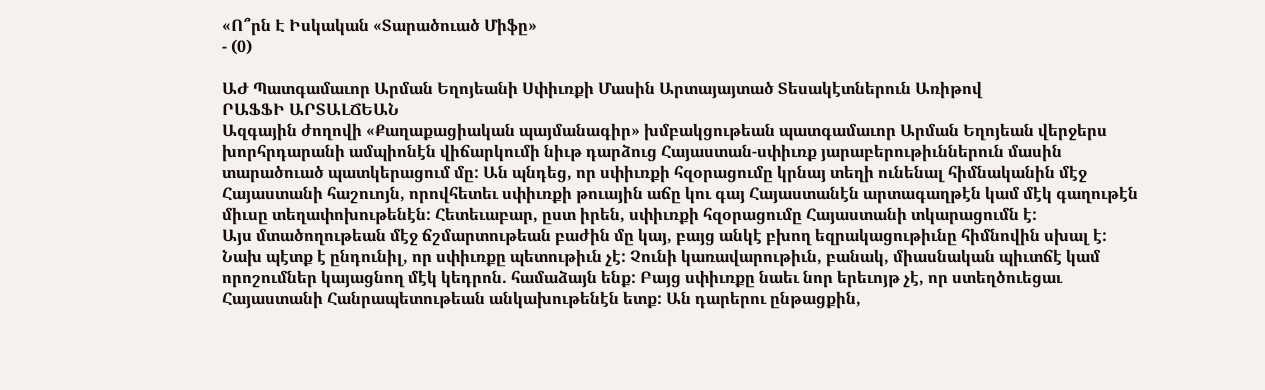«Ո՞րն Է Իսկական «Տարածուած Միֆը»
- (0)

ԱԺ Պատգամաւոր Արման Եղոյեանի Սփիւռքի Մասին Արտայայտած Տեսակէտներուն Առիթով
ՐԱՖՖԻ ԱՐՏԱԼՃԵԱՆ
Ազգային ժողովի «Քաղաքացիական պայմանագիր» խմբակցութեան պատգամաւոր Արման Եղոյեան վերջերս խորհրդարանի ամպիոնէն վիճարկումի նիւթ դարձուց Հայաստան-սփիւռք յարաբերութիւններուն մասին տարածուած պատկերացում մը: Ան պնդեց, որ սփիւռքի հզօրացումը կրնայ տեղի ունենալ հիմնականին մէջ Հայաստանի հաշուոյն, որովհետեւ սփիւռքի թուային աճը կու գայ Հայաստանէն արտագաղթէն կամ մէկ գաղութէն միւսը տեղափոխութենէն: Հետեւաբար, ըստ իրեն, սփիւռքի հզօրացումը Հայաստանի տկարացումն է:
Այս մտածողութեան մէջ ճշմարտութեան բաժին մը կայ, բայց անկէ բխող եզրակացութիւնը հիմնովին սխալ է:
Նախ պէտք է ընդունիլ, որ սփիւռքը պետութիւն չէ: Չունի կառավարութիւն, բանակ, միասնական պիւտճէ կամ որոշումներ կայացնող մէկ կեդրոն. համաձայն ենք: Բայց սփիւռքը նաեւ նոր երեւոյթ չէ, որ ստեղծուեցաւ Հայաստանի Հանրապետութեան անկախութենէն ետք: Ան դարերու ընթացքին,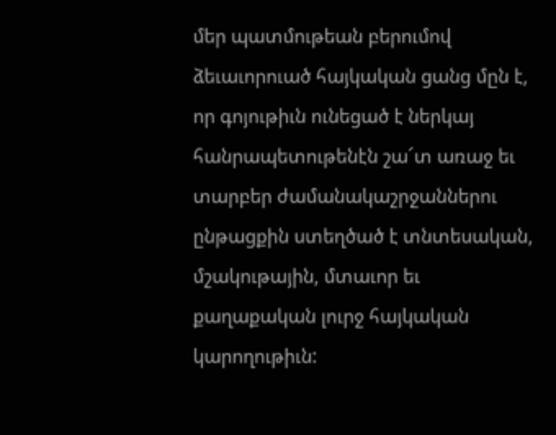մեր պատմութեան բերումով ձեւաւորուած հայկական ցանց մըն է, որ գոյութիւն ունեցած է ներկայ հանրապետութենէն շա՜տ առաջ եւ տարբեր ժամանակաշրջաններու ընթացքին ստեղծած է տնտեսական, մշակութային, մտաւոր եւ քաղաքական լուրջ հայկական կարողութիւն: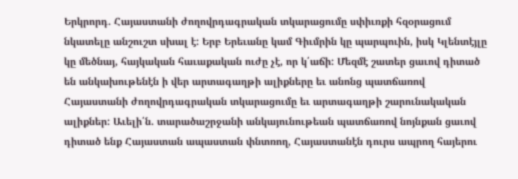Երկրորդ. Հայաստանի ժողովրդագրական տկարացումը սփիւռքի հզօրացում նկատելը անշուշտ սխալ է: Երբ Երեւանը կամ Գիւմրին կը պարպուին, իսկ Կլենտէյլը կը մեծնայ, հայկական հաւաքական ուժը չէ, որ կ՛աճի: Մեզմէ շատեր ցաւով դիտած են անկախութենէն ի վեր արտագաղթի ալիքները եւ անոնց պատճառով Հայաստանի ժողովրդագրական տկարացումը եւ արտագաղթի շարունակական ալիքներ: Աւելի՛ն. տարածաշրջանի անկայունութեան պատճառով նոյնքան ցաւով դիտած ենք Հայաստան ապաստան փնտռող, Հայաստանէն դուրս ապրող հայերու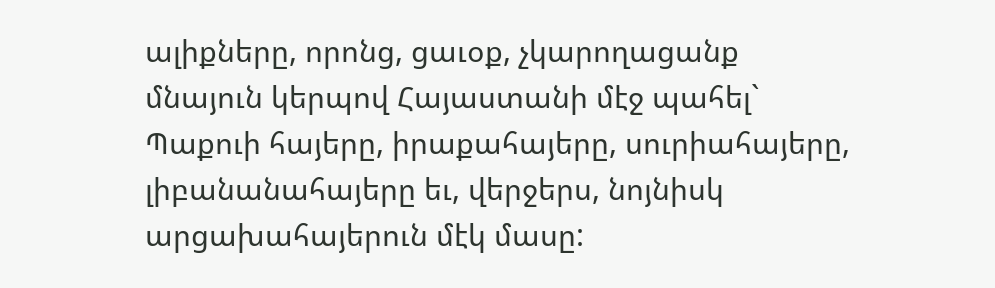ալիքները, որոնց, ցաւօք, չկարողացանք մնայուն կերպով Հայաստանի մէջ պահել` Պաքուի հայերը, իրաքահայերը, սուրիահայերը, լիբանանահայերը եւ, վերջերս, նոյնիսկ արցախահայերուն մէկ մասը: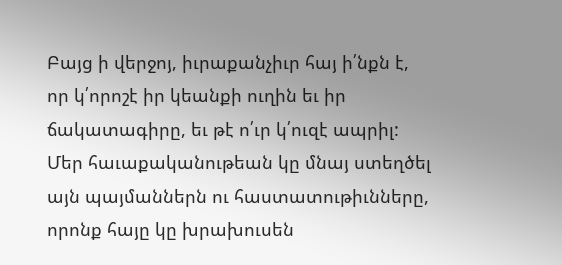Բայց ի վերջոյ, իւրաքանչիւր հայ ի՛նքն է, որ կ՛որոշէ իր կեանքի ուղին եւ իր ճակատագիրը, եւ թէ ո՛ւր կ՛ուզէ ապրիլ: Մեր հաւաքականութեան կը մնայ ստեղծել այն պայմաններն ու հաստատութիւնները, որոնք հայը կը խրախուսեն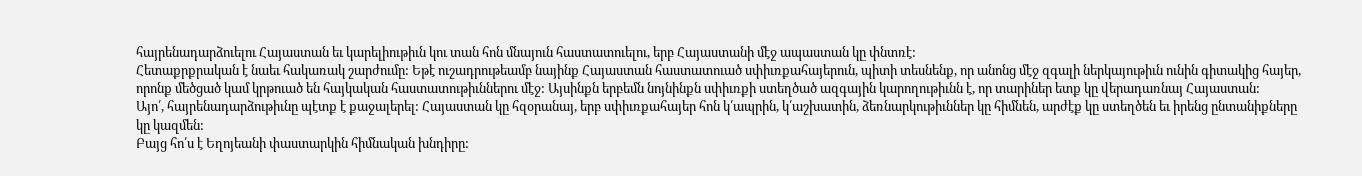հայրենադարձուելու Հայաստան եւ կարելիութիւն կու տան հոն մնայուն հաստատուելու, երբ Հայաստանի մէջ ապաստան կը փնտռէ:
Հետաքրքրական է նաեւ հակառակ շարժումը: Եթէ ուշադրութեամբ նայինք Հայաստան հաստատուած սփիւռքահայերուն, պիտի տեսնենք, որ անոնց մէջ զգալի ներկայութիւն ունին գիտակից հայեր, որոնք մեծցած կամ կրթուած են հայկական հաստատութիւններու մէջ: Այսինքն երբեմն նոյնինքն սփիւռքի ստեղծած ազգային կարողութիւնն է, որ տարիներ ետք կը վերադառնայ Հայաստան:
Այո՛, հայրենադարձութիւնը պէտք է քաջալերել: Հայաստան կը հզօրանայ, երբ սփիւռքահայեր հոն կ՛ապրին, կ՛աշխատին, ձեռնարկութիւններ կը հիմնեն, արժէք կը ստեղծեն եւ իրենց ընտանիքները կը կազմեն:
Բայց հո՛ս է Եղոյեանի փաստարկին հիմնական խնդիրը: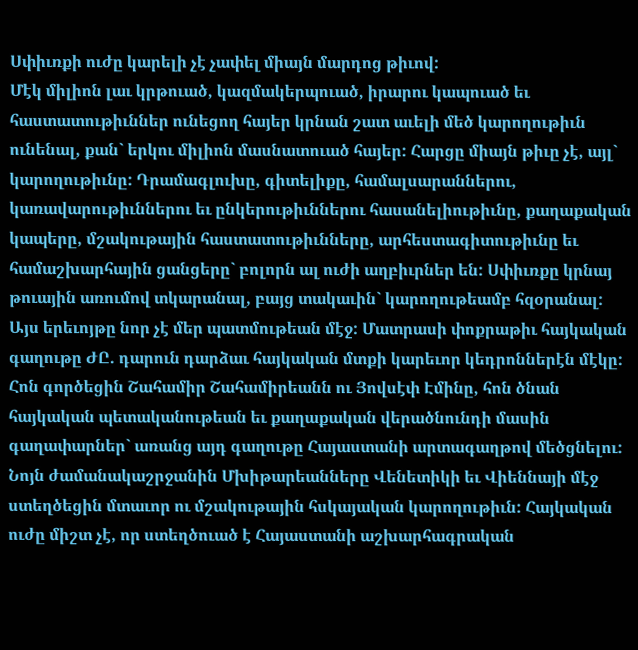Սփիւռքի ուժը կարելի չէ չափել միայն մարդոց թիւով:
Մէկ միլիոն լաւ կրթուած, կազմակերպուած, իրարու կապուած եւ հաստատութիւններ ունեցող հայեր կրնան շատ աւելի մեծ կարողութիւն ունենալ, քան` երկու միլիոն մասնատուած հայեր: Հարցը միայն թիւը չէ, այլ` կարողութիւնը: Դրամագլուխը, գիտելիքը, համալսարաններու, կառավարութիւններու եւ ընկերութիւններու հասանելիութիւնը, քաղաքական կապերը, մշակութային հաստատութիւնները, արհեստագիտութիւնը եւ համաշխարհային ցանցերը` բոլորն ալ ուժի աղբիւրներ են: Սփիւռքը կրնայ թուային առումով տկարանալ, բայց տակաւին` կարողութեամբ հզօրանալ:
Այս երեւոյթը նոր չէ մեր պատմութեան մէջ: Մատրասի փոքրաթիւ հայկական գաղութը ԺԸ. դարուն դարձաւ հայկական մտքի կարեւոր կեդրոններէն մէկը: Հոն գործեցին Շահամիր Շահամիրեանն ու Յովսէփ Էմինը, հոն ծնան հայկական պետականութեան եւ քաղաքական վերածնունդի մասին գաղափարներ` առանց այդ գաղութը Հայաստանի արտագաղթով մեծցնելու: Նոյն ժամանակաշրջանին Մխիթարեանները Վենետիկի եւ Վիեննայի մէջ ստեղծեցին մտաւոր ու մշակութային հսկայական կարողութիւն: Հայկական ուժը միշտ չէ, որ ստեղծուած է Հայաստանի աշխարհագրական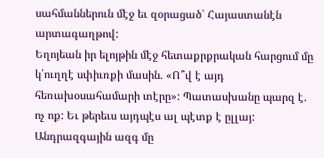սահմաններուն մէջ եւ զօրացած` Հայաստանէն արտագաղթով:
Եղոյեան իր ելոյթին մէջ հետաքրքրական հարցում մը կ՛ուղղէ սփիւռքի մասին. «Ո՞վ է այդ հեռախօսահամարի տէրը»: Պատասխանը պարզ է. ոչ ոք: Եւ թերեւս այդպէս ալ պէտք է ըլլայ:
Անդրազգային ազգ մը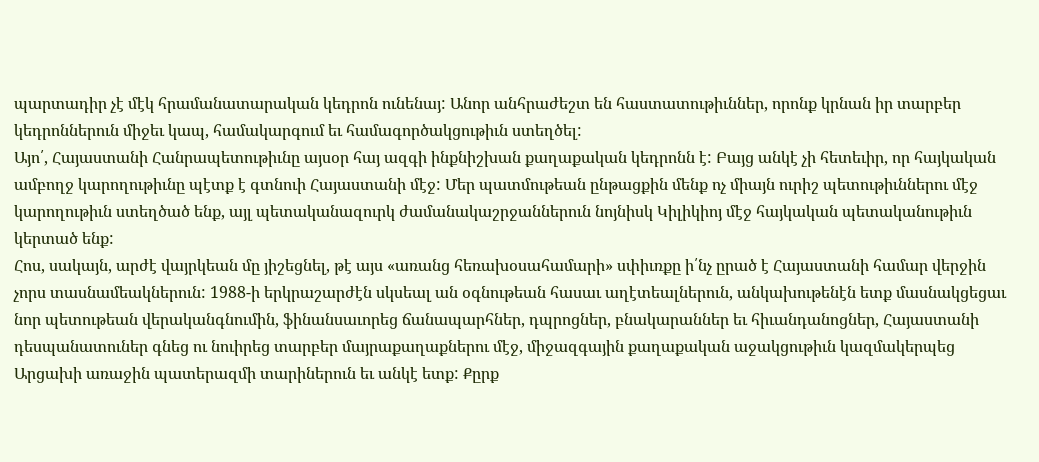պարտադիր չէ մէկ հրամանատարական կեդրոն ունենայ: Անոր անհրաժեշտ են հաստատութիւններ, որոնք կրնան իր տարբեր կեդրոններուն միջեւ կապ, համակարգում եւ համագործակցութիւն ստեղծել:
Այո՛, Հայաստանի Հանրապետութիւնը այսօր հայ ազգի ինքնիշխան քաղաքական կեդրոնն է: Բայց անկէ չի հետեւիր, որ հայկական ամբողջ կարողութիւնը պէտք է գտնուի Հայաստանի մէջ: Մեր պատմութեան ընթացքին մենք ոչ միայն ուրիշ պետութիւններու մէջ կարողութիւն ստեղծած ենք, այլ պետականազուրկ ժամանակաշրջաններուն նոյնիսկ Կիլիկիոյ մէջ հայկական պետականութիւն կերտած ենք:
Հոս, սակայն, արժէ վայրկեան մը յիշեցնել, թէ այս «առանց հեռախօսահամարի» սփիւռքը ի՛նչ ըրած է Հայաստանի համար վերջին չորս տասնամեակներուն: 1988-ի երկրաշարժէն սկսեալ ան օգնութեան հասաւ աղէտեալներուն, անկախութենէն ետք մասնակցեցաւ նոր պետութեան վերականգնումին, ֆինանսաւորեց ճանապարհներ, դպրոցներ, բնակարաններ եւ հիւանդանոցներ, Հայաստանի դեսպանատուներ գնեց ու նուիրեց տարբեր մայրաքաղաքներու մէջ, միջազգային քաղաքական աջակցութիւն կազմակերպեց Արցախի առաջին պատերազմի տարիներուն եւ անկէ ետք: Քըրք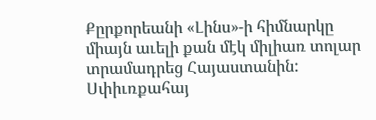Քըրքորեանի «Լինս»-ի հիմնարկը միայն աւելի քան մէկ միլիառ տոլար տրամադրեց Հայաստանին: Սփիւռքահայ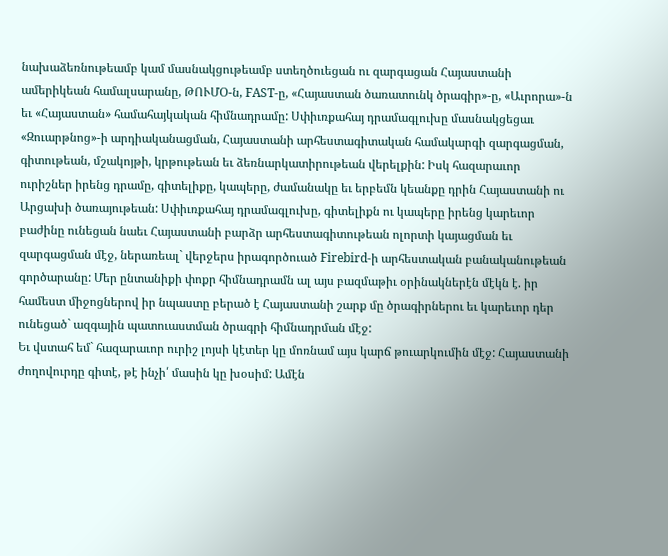նախաձեռնութեամբ կամ մասնակցութեամբ ստեղծուեցան ու զարգացան Հայաստանի ամերիկեան համալսարանը, ԹՈՒՄՕ-ն, FAST-ը, «Հայաստան ծառատունկ ծրագիր»-ը, «Աւրորա»-ն եւ «Հայաստան» համահայկական հիմնադրամը: Սփիւռքահայ դրամագլուխը մասնակցեցաւ «Զուարթնոց»-ի արդիականացման, Հայաստանի արհեստագիտական համակարգի զարգացման, գիտութեան, մշակոյթի, կրթութեան եւ ձեռնարկատիրութեան վերելքին: Իսկ հազարաւոր ուրիշներ իրենց դրամը, գիտելիքը, կապերը, ժամանակը եւ երբեմն կեանքը դրին Հայաստանի ու Արցախի ծառայութեան: Սփիւռքահայ դրամագլուխը, գիտելիքն ու կապերը իրենց կարեւոր բաժինը ունեցան նաեւ Հայաստանի բարձր արհեստագիտութեան ոլորտի կայացման եւ զարգացման մէջ, ներառեալ` վերջերս իրագործուած Firebird-ի արհեստական բանականութեան գործարանը: Մեր ընտանիքի փոքր հիմնադրամն ալ այս բազմաթիւ օրինակներէն մէկն է. իր համեստ միջոցներով իր նպաստը բերած է Հայաստանի շարք մը ծրագիրներու եւ կարեւոր դեր ունեցած` ազգային պատուաստման ծրագրի հիմնադրման մէջ:
Եւ վստահ եմ` հազարաւոր ուրիշ լոյսի կէտեր կը մոռնամ այս կարճ թուարկումին մէջ: Հայաստանի ժողովուրդը գիտէ, թէ ինչի՛ մասին կը խօսիմ: Ամէն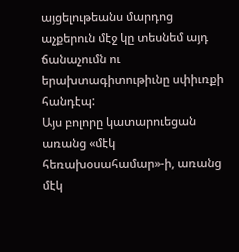այցելութեանս մարդոց աչքերուն մէջ կը տեսնեմ այդ ճանաչումն ու երախտագիտութիւնը սփիւռքի հանդէպ:
Այս բոլորը կատարուեցան առանց «մէկ հեռախօսահամար»-ի, առանց մէկ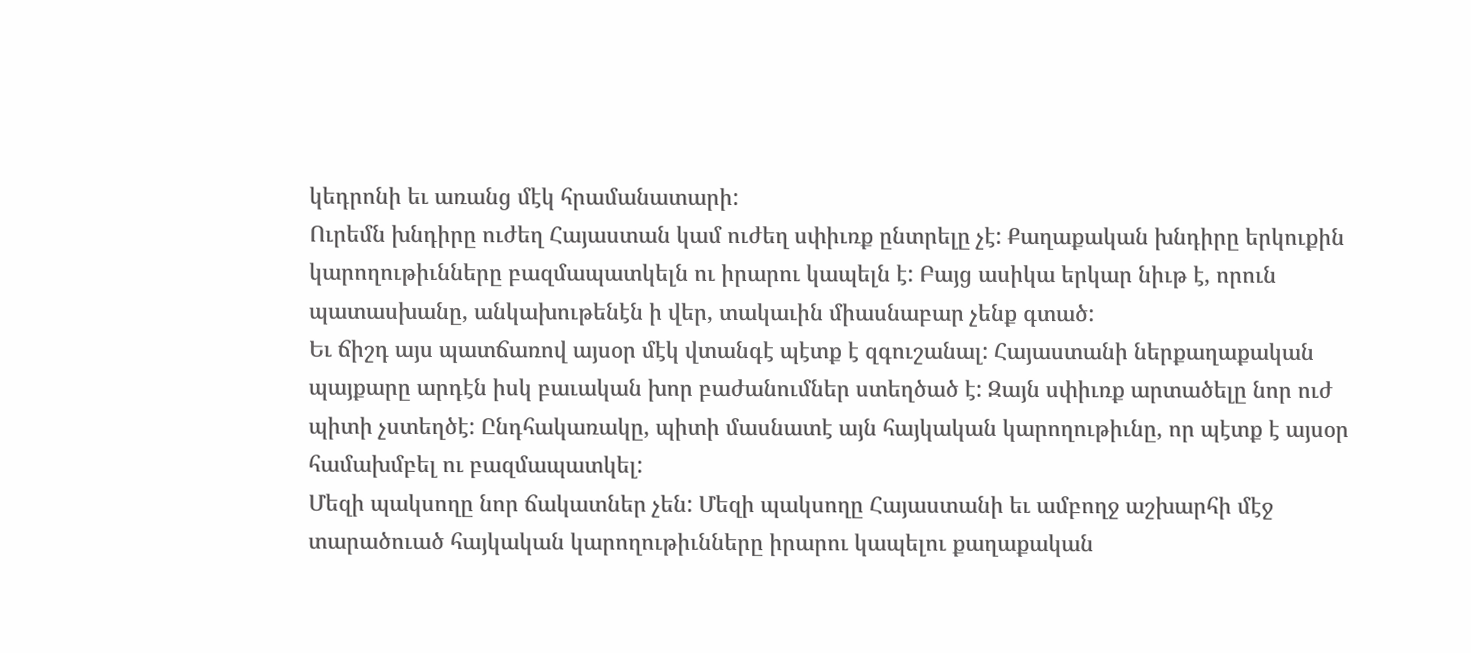կեդրոնի եւ առանց մէկ հրամանատարի:
Ուրեմն խնդիրը ուժեղ Հայաստան կամ ուժեղ սփիւռք ընտրելը չէ: Քաղաքական խնդիրը երկուքին կարողութիւնները բազմապատկելն ու իրարու կապելն է: Բայց ասիկա երկար նիւթ է, որուն պատասխանը, անկախութենէն ի վեր, տակաւին միասնաբար չենք գտած:
Եւ ճիշդ այս պատճառով այսօր մէկ վտանգէ պէտք է զգուշանալ: Հայաստանի ներքաղաքական պայքարը արդէն իսկ բաւական խոր բաժանումներ ստեղծած է: Զայն սփիւռք արտածելը նոր ուժ պիտի չստեղծէ: Ընդհակառակը, պիտի մասնատէ այն հայկական կարողութիւնը, որ պէտք է այսօր համախմբել ու բազմապատկել:
Մեզի պակսողը նոր ճակատներ չեն: Մեզի պակսողը Հայաստանի եւ ամբողջ աշխարհի մէջ տարածուած հայկական կարողութիւնները իրարու կապելու քաղաքական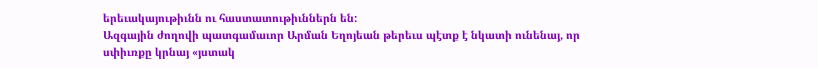երեւակայութիւնն ու հաստատութիւններն են:
Ազգային ժողովի պատգամաւոր Արման Եղոյեան թերեւս պէտք է նկատի ունենայ, որ սփիւռքը կրնայ «յստակ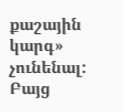քաշային կարգ» չունենալ: Բայց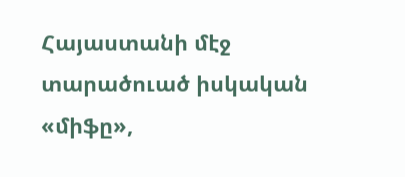Հայաստանի մէջ տարածուած իսկական «միֆը»,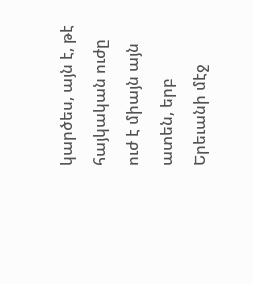կարծես, այն է, թէ հայկական ուժը ուժ է միայն այն ատեն, երբ Երեւանի մէջ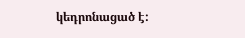կեդրոնացած է: